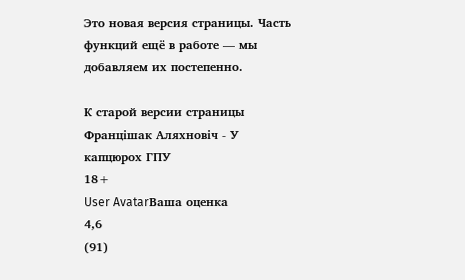Это новая версия страницы. Часть функций ещё в работе — мы добавляем их постепенно.

К старой версии страницы
Францішак Аляхновіч - У капцюрох ГПУ
18+
User AvatarВаша оценка
4,6
(91)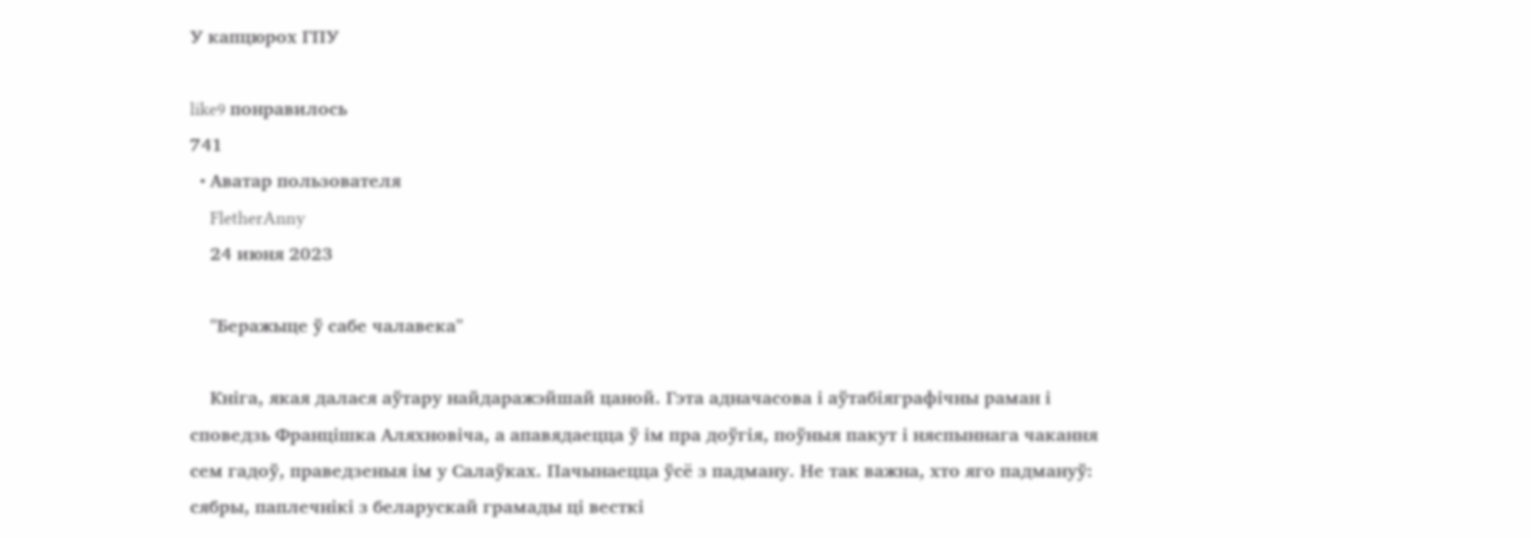У капцюрох ГПУ

like9 понравилось
741
  • Аватар пользователя
    FletherAnny
    24 июня 2023

    "Беражыце ў сабе чалавека"

    Кніга, якая далася аўтару найдаражэйшай цаной. Гэта адначасова і аўтабіяграфічны раман і споведзь Францішка Аляхновіча, а апавядаецца ў ім пра доўгія, поўныя пакут і няспыннага чакання сем гадоў, праведзеныя ім у Салаўках. Пачынаецца ўсё з падману. Не так важна, хто яго падмануў: сябры, паплечнікі з беларускай грамады ці весткі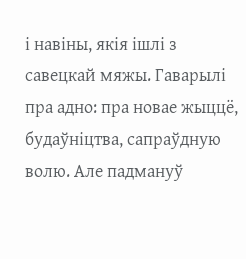і навіны, якія ішлі з савецкай мяжы. Гаварылі пра адно: пра новае жыццё, будаўніцтва, сапраўдную волю. Але падмануў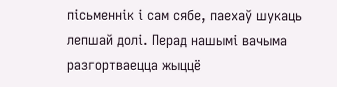пісьменнік і сам сябе, паехаў шукаць лепшай долі. Перад нашымі вачыма разгортваецца жыццё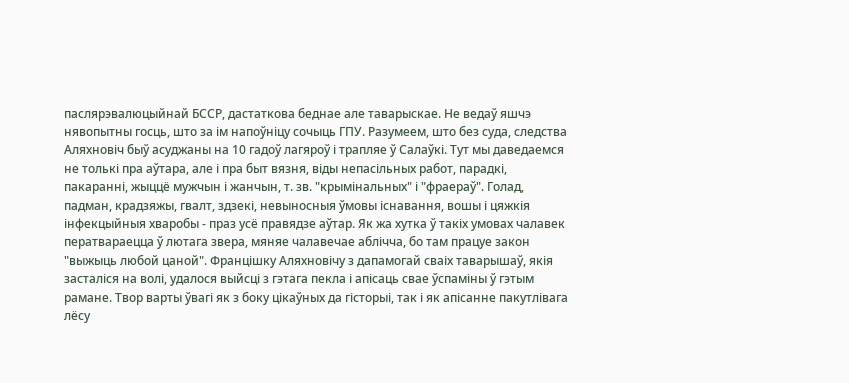паслярэвалюцыйнай БССР, дастаткова беднае але таварыскае. Не ведаў яшчэ нявопытны госць, што за ім напоўніцу сочыць ГПУ. Разумеем, што без суда, следства Аляхновіч быў асуджаны на 10 гадоў лагяроў і трапляе ў Салаўкі. Тут мы даведаемся не толькі пра аўтара, але і пра быт вязня, віды непасільных работ, парадкі, пакаранні, жыццё мужчын і жанчын, т. зв. "крымінальных" і "фраераў". Голад, падман, крадзяжы, гвалт, здзекі, невыносныя ўмовы існавання, вошы і цяжкія інфекцыйныя хваробы - праз усё правядзе аўтар. Як жа хутка ў такіх умовах чалавек ператвараецца ў лютага звера, мяняе чалавечае аблічча, бо там працуе закон "выжыць любой цаной". Францішку Аляхновічу з дапамогай сваіх таварышаў, якія засталіся на волі, удалося выйсці з гэтага пекла і апісаць свае ўспаміны ў гэтым рамане. Твор варты ўвагі як з боку цікаўных да гісторыі, так і як апісанне пакутлівага лёсу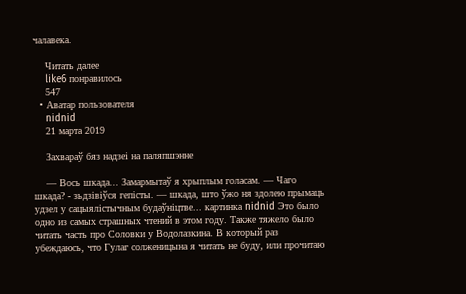чалавека.

    Читать далее
    like6 понравилось
    547
  • Аватар пользователя
    nidnid
    21 марта 2019

    Захвараў бяз надзеі на паляпшэнне

    — Вось шкада... Замармытаў я хрыплым голасам. — Чаго шкада? - зьдзівіўся гепісты. — шкада, што ўжо ня здолею прымаць удзел у сацыялістычным будаўніцтве... картинка nidnid Это было одно из самых страшных чтений в этом году. Также тяжело было читать часть про Соловки у Водолазкина. В который раз убеждаюсь, что Гулаг солженицына я читать не буду, или прочитаю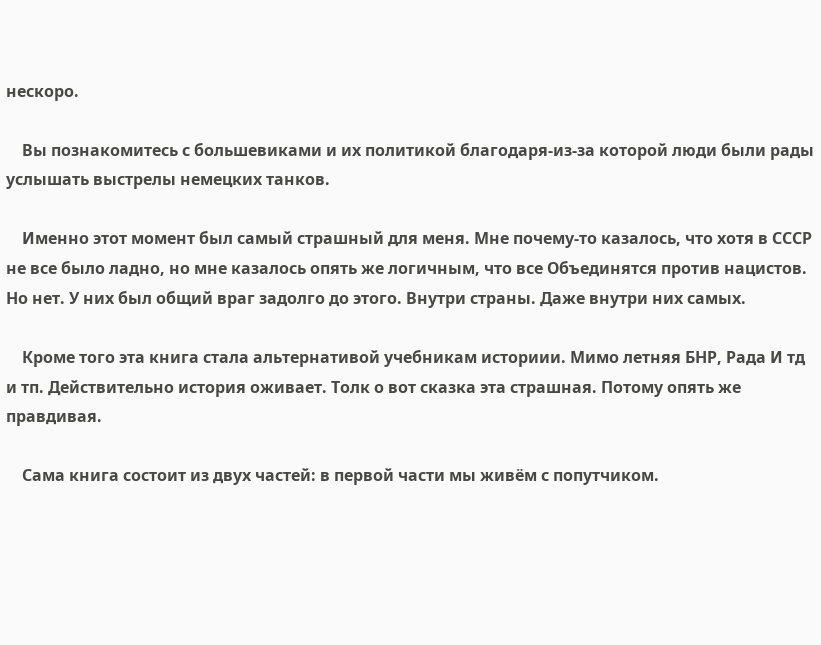нескоро.

    Вы познакомитесь с большевиками и их политикой благодаря-из-за которой люди были рады услышать выстрелы немецких танков.

    Именно этот момент был самый страшный для меня. Мне почему-то казалось, что хотя в СССР не все было ладно, но мне казалось опять же логичным, что все Объединятся против нацистов. Но нет. У них был общий враг задолго до этого. Внутри страны. Даже внутри них самых.

    Кроме того эта книга стала альтернативой учебникам историии. Мимо летняя БНР, Рада И тд и тп. Действительно история оживает. Толк о вот сказка эта страшная. Потому опять же правдивая.

    Сама книга состоит из двух частей: в первой части мы живём с попутчиком.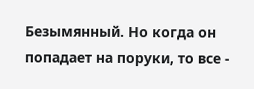Безымянный. Но когда он попадает на поруки, то все -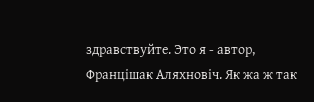здравствуйте. Это я - автор, Францішак Аляхновіч. Як жа ж так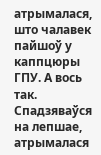атрымалася, што чалавек пайшоў у каппцюры ГПУ. А вось так. Спадзяваўся на лепшае, атрымалася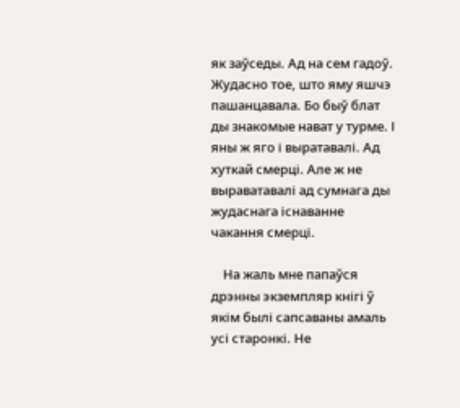як заўседы. Ад на сем гадоў. Жудасно тое, што яму яшчэ пашанцавала. Бо быў блат ды знакомые нават у турме. І яны ж яго і выратавалі. Ад хуткай смерці. Але ж не выраватавалі ад сумнага ды жудаснага існаванне чакання смерці.

    На жаль мне папаўся дрэнны экземпляр кнігі ў якім былі сапсаваны амаль усі старонкі. Не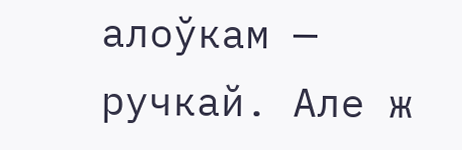алоўкам — ручкай. Але ж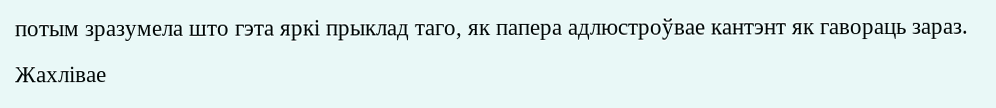потым зразумела што гэта яркі прыклад таго, як папера адлюстроўвае кантэнт як гавораць зараз. Жахлівае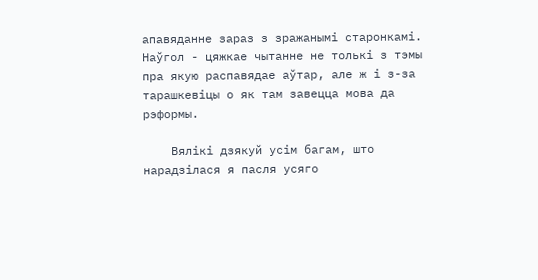апавяданне зараз з зражанымі старонкамі. Наўгол - цяжкае чытанне не толькі з тэмы пра якую распавядае аўтар, але ж і з-за тарашкевіцы о як там завецца мова да рэформы.

    Вялікі дзякуй усім багам, што нарадзілася я пасля усяго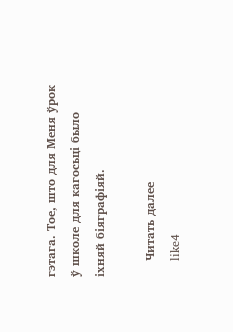гэтага. Тое, што для Меня ўрок ў школе для кагосьці было іхняй біяграфіяй.

    Читать далее
    like4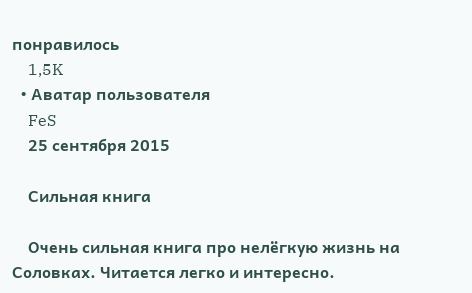понравилось
    1,5K
  • Аватар пользователя
    FeS
    25 сентября 2015

    Сильная книга

    Очень сильная книга про нелёгкую жизнь на Соловках. Читается легко и интересно.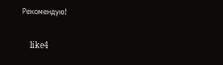Рекомендую!

    like4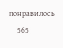понравилось
    565